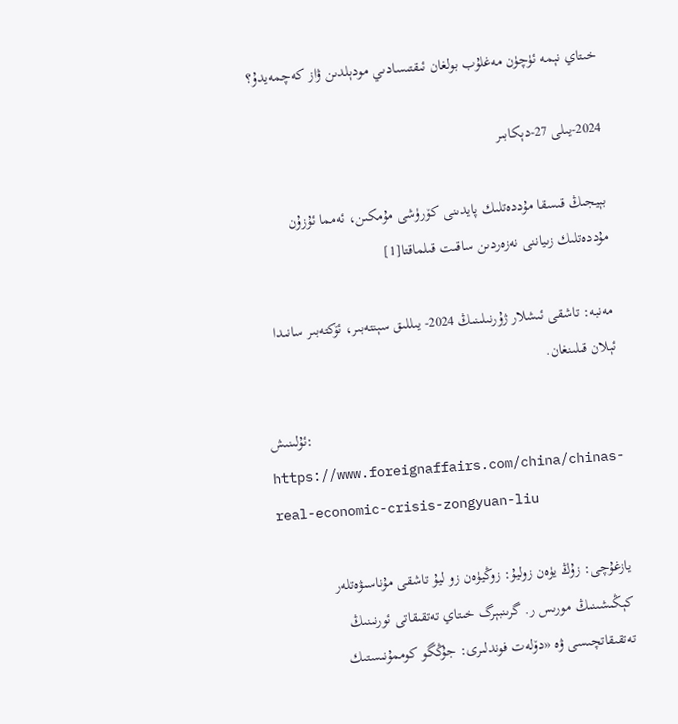خىتاي نېمە ئۈچۈن مەغلۇب بولغان ئىقتىسادىي مودېلدىن ۋاز كەچمەيدۇ؟

2024-يىلى 27-دېكابىر

بېيجىڭ قىسقا مۇددەتلىك پايدىنى كۆرۈشى مۇمكىن، ئەمما ئۇزۇن مۇددەتلىك زىياننى نەزەردىن ساقىت قىلماقتا[1]

مەنبە: تاشقى ئىشلار ژۇرنىلىنىڭ 2024- يىللىق سېنتەبىر، ئۆكتەبىر سانىدا ئېلان قىلىنغان.

ئۇلىنىش: https://www.foreignaffairs.com/china/chinas-real-economic-crisis-zongyuan-liu

يازغۇچى: زۇڭ يۈەن زوليۇ: زوڭيۈەن زو ليۇ تاشقى مۇناسىۋەتلەر كېڭىشىنىڭ مورىس ر. گرىنبېرگ خىتاي تەتقىقاتى ئورنىنىڭ تەتقىقاتچىسى ۋە «دۆلەت فوندلىرى: جۇڭگو كوممۇنىستىك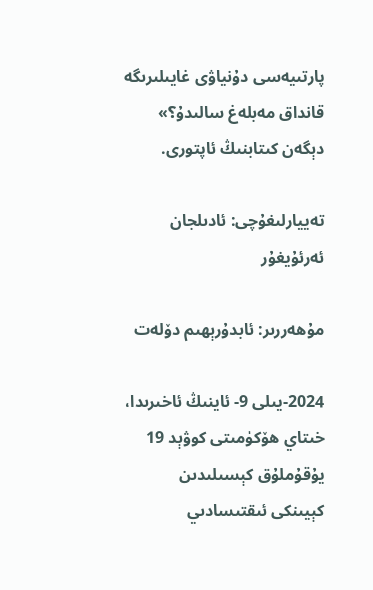پارتىيەسى دۇنياۋى غايىلىرىگە قانداق مەبلەغ سالىدۇ؟» دېگەن كىتابنىڭ ئاپتورى.

تەييارلىغۇچى: ئادىلجان ئەرئۇيغۇر

مۇھەررىر: ئابدۇرېھىم دۆلەت

2024-يىلى 9- ئاينىڭ ئاخىرىدا، خىتاي ھۆكۈمىتى كوۋېد 19 يۇقۇملۇق كېسىلىدىن كېيىنكى ئىقتىسادىي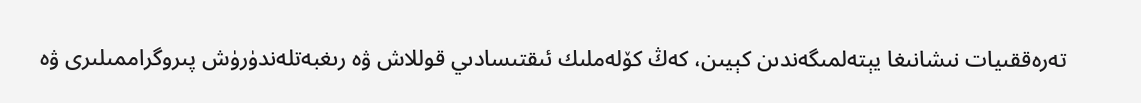تەرەققىيات نىشانىغا يېتەلمىگەندىن كېيىن، كەڭ كۆلەملىك ئىقتىسادىي قوللاش ۋە رىغبەتلەندۈرۈش پىروگراممىلىرى ۋە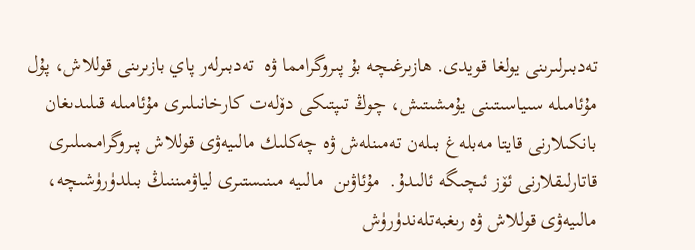تەدبىرلىرىنى يولغا قويدى. ھازىرغىچە بۇ پىروگرامما ۋە  تەدبىرلەر پاي بازىرىنى قوللاش، پۇل مۇئامىلە سىياسىتىنى يۇمشىتىش، چوڭ تىپتىكى دۆلەت كارخانىلىرى مۇئامىلە قىلىدىغان بانكىلارنى قايتا مەبلەغ بىلەن تەمىنلەش ۋە چەكلىك مالىيەۋى قوللاش پىروگراممىلىرى قاتارلىقلارنى ئۆز ئىچىگە ئالىدۇ.  مۇئاۋىن  مالىيە مىنىستىرى لياۋمىننىڭ بىلدۈرۈشىچە، مالىيەۋى قوللاش ۋە رىغبەتلەندۈرۈش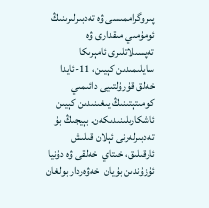پىروگراممىسى ۋە تەدبىرلىرىنىڭ ئومۇمىي مىقدارى ۋە تەپسىلاتلىرى ئامېرىكا سايلىمىدىن كېيىن، 11-ئايدا خەلق قۇرۇلتىيى دائىمىي كومىتېتىنىڭ يىغىنىدىن كېيىن ئاشكارىلىنىدىكەن. بېيجىڭ بۇ تەدبىرلەرنى ئېلان قىلىش ئارقىلىق، خىتاي  خەلقى ۋە دۇنيا ئۇزۇندىن بۇيان  خەۋەردار بولغان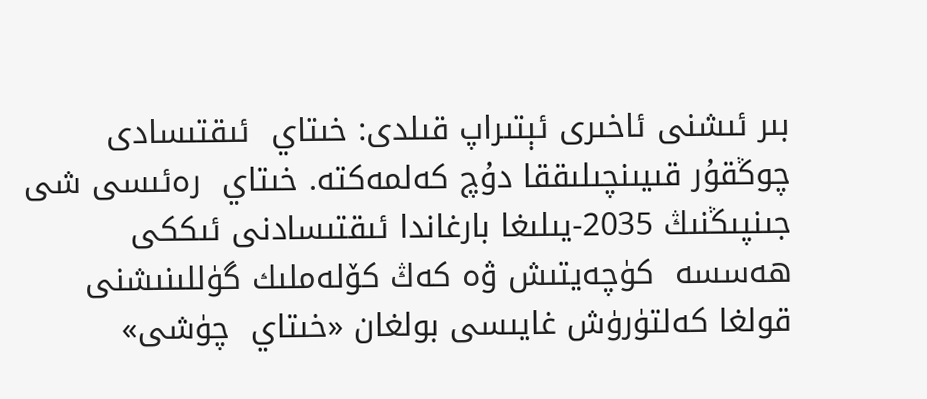بىر ئىشنى ئاخىرى ئېتىراپ قىلدى: خىتاي  ئىقتىسادى چوڭقۇر قىيىنچىلىققا دۇچ كەلمەكتە. خىتاي  رەئىسى شى جىنپىڭنىڭ 2035-يىلىغا بارغاندا ئىقتىسادنى ئىككى ھەسسە  كۈچەيتىش ۋە كەڭ كۆلەملىك گۈللىنىشنى قولغا كەلتۈرۈش غايىسى بولغان «خىتاي  چۈشى»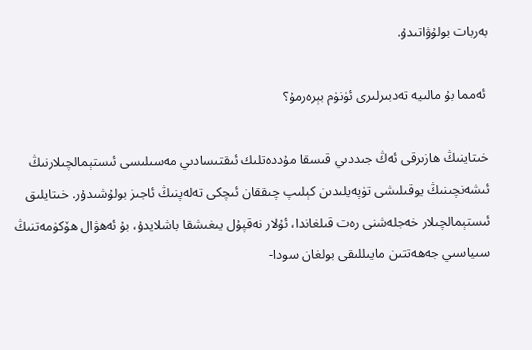بەربات بولۇۋاتىدۇ.

 ئەمما بۇ مالىيە تەدبىرلىرى ئۈنۈم بېرەرمۇ؟

خىتاينىڭ ھازىرقى ئەڭ جىددىي قىسقا مۇددەتلىك ئىقتىسادىي مەسىلىسى ئىستېمالچىلارنىڭ ئىشەنچىنىڭ يوقىلىشى تۈپەيلىدىن كېلىپ چىققان ئىچكى تەلەپنىڭ ئاجىز بولۇشىدۇر. خىتايلىق ئىستېمالچىلار خەجلەشنى رەت قىلغاندا، ئۇلار نەقپۇل يىغىشقا باشلايدۇ، بۇ ئەھۋال ھۆكۈمەتنىڭ سىياسىي جەھەتتىن مايىللىقى بولغان سودا-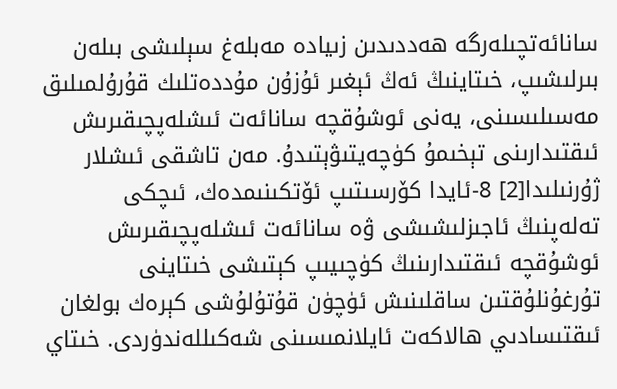سانائەتچىلەرگە ھەددىدىن زىيادە مەبلەغ سېلىشى بىلەن بىرلىشىپ، خىتاينىڭ ئەڭ ئېغىر ئۇزۇن مۇددەتلىك قۇرۇلمىلىق مەسىلىسىنى، يەنى ئوشۇقچە سانائەت ئىشلەپچىقىرىش ئىقتىدارىنى تېخىمۇ كۈچەيتىۋېتىدۇ. مەن تاشقى ئىشلار ژۇرنىلىدا[2] 8-ئايدا كۆرسىتىپ ئۆتكىنىمدەك، ئىچكى تەلەپنىڭ ئاجىزلىشىشى ۋە سانائەت ئىشلەپچىقىرىش ئوشۇقچە ئىقتىدارىنىڭ كۈچىيىپ كېتىشى خىتاينى تۇرغۇنلۇقتىن ساقلىنىش ئۈچۈن قۇتۇلۇشى كېرەك بولغان ئىقتىسادىي ھالاكەت ئايلانمىسىنى شەكىللەندۈردى. خىتاي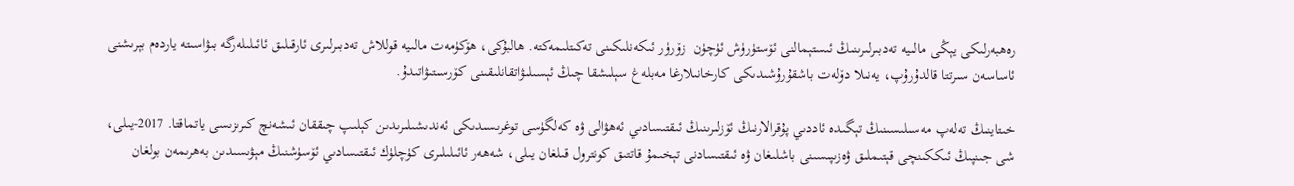رەھبەرلىكى يېڭى مالىيە تەدبىرلىرىنىڭ ئىستېمالنى ئۆستۈرۈش ئۈچۈن  زۆرۈر ئىكەنلىكىنى تەكىتلىمەكتە. ھالبۇكى، ھۆكۈمەت مالىيە قوللاش تەدبىرلىرى ئارقىلىق ئائىلىلەرگە بىۋاسىتە ياردەم بېرىشنى ئاساسەن سىرتتا قالدۇرۇپ، يەنىلا دۆلەت باشقۇرۇشىدىكى كارخانىلارغا مەبلەغ سېلىشقا چىڭ ئېسىلىۋاتقانلىقىنى كۆرسىتىۋاتىدۇ.

خىتاينىڭ تەلەپ مەسىلىسىنىڭ تېگىدە ئاددىي پۇقرالارنىڭ ئۆزلىرىنىڭ ئىقتىسادىي ئەھۋالى ۋە كەلگۈسى توغرىسىدىكى ئەندىشىلىرىدىن كېلىپ چىققان ئىشەنچ كىرىزىسى ياتماقتا. 2017-يىلى، شى جىنپىڭ ئىككىنچى قېتىملىق ۋەزىپىسىنى باشلىغان ۋە ئىقتىسادنى تېخىمۇ قاتتىق كونترول قىلغان يىلى، شەھەر ئائىلىلىرى كۈچلۈك ئىقتىسادىي ئۆسۈشنىڭ مېۋىسىدىن بەھرىمەن بولغان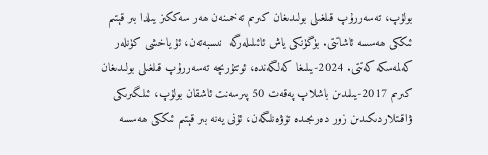بولۇپ، تەسەررۇپ قىلغىلى بولىدىغان كىرىم تەخمىنەن ھەر سەككىز يىلدا بىر قېتىم ئىككى ھەسسە ئاشاتتى. بۈگۈنكى ياش ئائىلىلەرگە  نىسبەتەن، ئۇ ياخشى كۈنلەر كەلمەسكە كەتتى. 2024-يىلىغا كەلگەندە، ئوتتۇرىچە تەسەررۇپ قىلغىلى بولىدىغان كىرىم 2017-يىلىدىن باشلاپ پەقەت 50 پىرسەنت ئاشقان بولۇپ، ئىلگىرىكى ۋاقىتلاردىكىدىن زور دەرىجىدە تۆۋەنلىگەن، ئۇنى يەنە بىر قېتىم ئىككى ھەسسە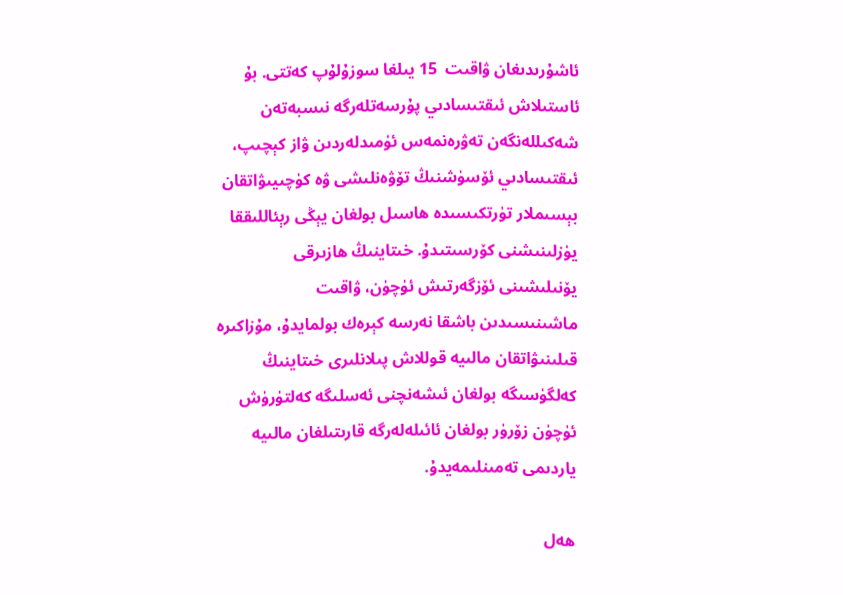ئاشۇرىدىغان ۋاقىت  15 يىلغا سوزۇلۇپ كەتتى. بۇ ئاستىلاش ئىقتىسادىي پۇرسەتلەرگە نىسبەتەن شەكىللەنگەن تەۋرەنمەس ئۈمىدلەردىن ۋاز كېچىپ، ئىقتىسادىي ئۆسۈشنىڭ تۆۋەنلىشى ۋە كۈچىيىۋاتقان بېسىملار تۈرتكىسىدە ھاسىل بولغان يېڭى رېئاللىققا يۈزلىنىشنى كۆرسىتىدۇ. خىتاينىڭ ھازىرقى يۆنىلىشىنى ئۆزگەرتىش ئۈچۈن، ۋاقىت ماشىنىسىدىن باشقا نەرسە كېرەك بولمايدۇ، مۇزاكىرە قىلىنىۋاتقان مالىيە قوللاش پىلانلىرى خىتاينىڭ كەلگۈسىگە بولغان ئىشەنچنى ئەسلىگە كەلتۈرۈش ئۈچۈن زۆرۈر بولغان ئائىلەلەرگە قارىتىلغان مالىيە ياردىمى تەمىنلىمەيدۇ.

ھەل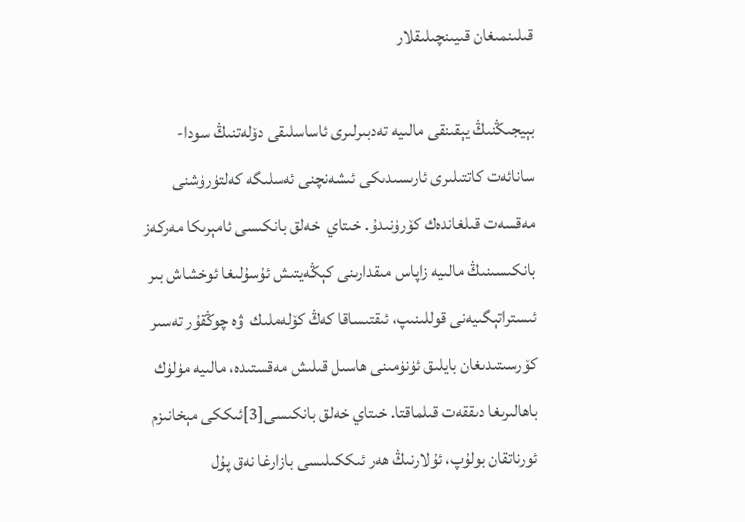قىلىنمىغان قىيىنچىلىقلار

بېيجىڭنىڭ يېقىنقى مالىيە تەدبىرلىرى ئاساسلىقى دۆلەتنىڭ سودا-سانائەت كاتتىلىرى ئارىسىدىكى ئىشەنچنى ئەسلىگە كەلتۈرۈشنى مەقسەت قىلغاندەك كۆرۈنىدۇ. خىتاي  خەلق بانكىسى ئامېرىكا مەركەز بانكىسىنىڭ مالىيە زاپاس مىقدارىنى كېڭەيتىش ئۇسۇلىغا ئوخشاش بىر ئىستراتېگىيەنى قوللىنىپ، ئىقتىساقا كەڭ كۆلەملىك  ۋە چوڭقۇر تەسىر كۆرسىتىدىغان بايلىق ئۈنۈمىنى ھاسىل قىلىش مەقستىدە، مالىيە مۈلۈك باھالىرىغا دىققەت قىلماقتا. خىتاي خەلق بانكىسى[3]ئىككى مېخانىزم ئورناتقان بولۇپ، ئۇلارنىڭ ھەر ئىككىلىسى بازارغا نەق پۇل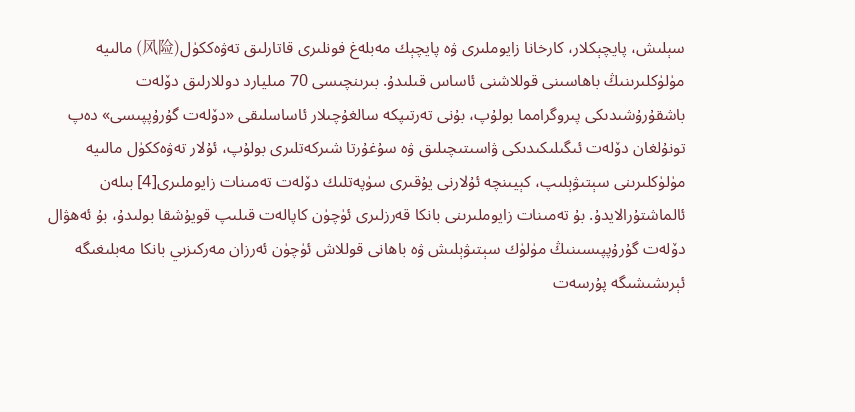سېلىش، پايچېكلار، كارخانا زايوملىرى ۋە پايچېك مەبلەغ فونلىرى قاتارلىق تەۋەككۈل(风险) مالىيە مۈلۈكلىرىنىڭ باھاسىنى قوللاشنى ئاساس قىلىدۇ. بىرىنچىسى 70 مىليارد دوللارلىق دۆلەت باشقۇرۇشىدىكى پىروگرامما بولۇپ، بۇنى تەرتىپكە سالغۇچىلار ئاساسلىقى «دۆلەت گۇرۇپپىسى» دەپ تونۇلغان دۆلەت ئىگىلىكىدىكى ۋاسىتىچىلىق ۋە سۇغۇرتا شىركەتلىرى بولۇپ، ئۇلار تەۋەككۈل مالىيە مۈلۈكلىرىنى سېتىۋېلىپ، كېيىنچە ئۇلارنى يۇقىرى سۈپەتلىك دۆلەت تەمىنات زايوملىرى[4] بىلەن ئالماشتۇرالايدۇ. بۇ تەمىنات زايوملىرىنى بانكا قەرزلىرى ئۈچۈن كاپالەت قىلىپ قويۇشقا بولىدۇ، بۇ ئەھۋال دۆلەت گۇرۇپپىسىنىڭ مۈلۈك سېتىۋېلىش ۋە باھانى قوللاش ئۈچۈن ئەرزان مەركىزىي بانكا مەبلىغىگە ئېرىشىشىگە پۇرسەت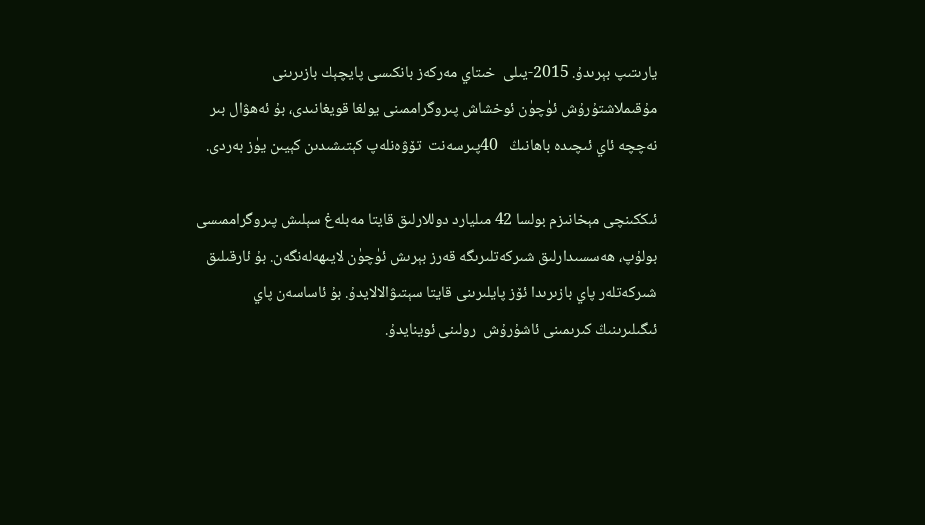يارىتىپ بېرىدۇ. 2015-يىلى  خىتاي مەركەز بانكىسى پايچېك بازىرىنى مۇقىملاشتۇرۇش ئۈچۈن ئوخشاش پىروگراممىنى يولغا قويغانىدى، بۇ ئەھۋال بىر نەچچە ئاي ئىچىدە باھانىڭ   40پىرسەنت  تۆۋەنلەپ كېتىشىدىن كېيىن يۈز بەردى.

ئىككىنچى مېخانىزم بولسا 42 مىليارد دوللارلىق قايتا مەبلەغ سېلىش پىروگراممىسى بولۇپ، ھەسسىدارلىق شىركەتلىرىگە قەرز بېرىش ئۈچۈن لايىھەلەنگەن. بۇ ئارقىلىق شىركەتلەر پاي بازىرىدا ئۆز پايلىرىنى قايتا سېتىۋالالايدۇ. بۇ ئاساسەن پاي ئىگىلىرىنىڭ كىرىمىنى ئاشۇرۇش  رولىنى ئوينايدۇ.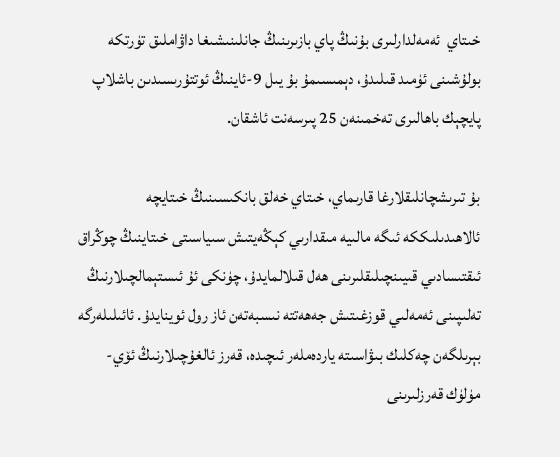خىتاي  ئەمەلدارلىرى بۇنىڭ پاي بازىرىنىڭ جانلىنىشىغا داۋاملىق تۈرتكە بولۇشىنى ئۈمىد قىلىدۇ، دېمىسىمۇ بۇ يىل 9-ئاينىڭ ئوتتۇرىسىدىن باشلاپ پايچېك باھالىرى تەخمىنەن 25 پىرسەنت ئاشقان.

بۇ تىرىشچانلىقلارغا قارىماي، خىتاي خەلق بانكىسىنىڭ خىتايچە ئالاھىدىلىككە ئىگە مالىيە مىقدارىي كېڭەيتىش سىياسىتى خىتاينىڭ چوڭراق ئىقتىسادىي قىيىنچىلىقلىرىنى ھەل قىلالمايدۇ، چۈنكى ئۇ ئىستېمالچىلارنىڭ تەلىپىنى ئەمەلىي قوزغىتىش جەھەتتە نىسبەتەن ئاز رول ئوينايدۇ. ئائىلىلەرگە بېرىلگەن چەكلىك بىۋاسىتە ياردەملەر ئىچىدە، قەرز ئالغۇچىلارنىڭ ئۆي-مۈلۈك قەرزلىرىنى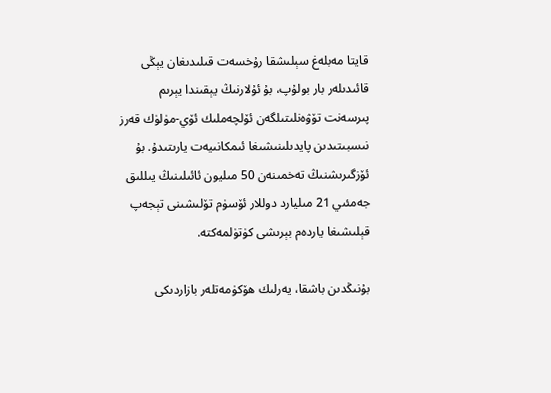قايتا مەبلەغ سېلىشقا رۇخسەت قىلىدىغان يېڭى قائىدىلەر بار بولۇپ، بۇ ئۇلارنىڭ يېقىندا يېرىم پىرسەنت تۆۋەنلىتىلگەن ئۆلچەملىك ئۆي-مۈلۈك قەرز نىسبىتىدىن پايدىلىنىشىغا ئىمكانىيەت يارىتىدۇ. بۇ ئۆزگىرىشنىڭ تەخمىنەن 50 مىليون ئائىلىنىڭ يىللىق جەمئىي 21 مىليارد دوللار ئۆسۈم تۆلىشىنى تېجەپ قېلىشىغا ياردەم بېرىشى كۈتۈلمەكتە.

بۇنىڭدىن باشقا، يەرلىك ھۆكۈمەتلەر بازاردىكى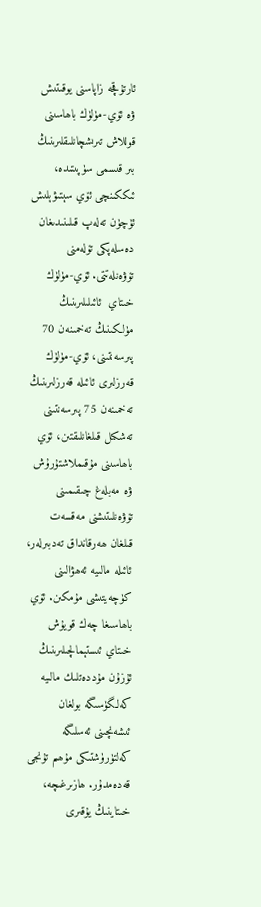ئارتۇقچە زاپاسنى يوقىتىش ۋە ئۆي-مۈلۈك باھاسىنى قوللاش تىرىشچانلىقلىرىنىڭ بىر قىسمى سۈپىتىدە، ئىككىنچى ئۆي سېتىۋېلىش ئۈچۈن تەلەپ قىلىنىدىغان دەسلەپكى تۆلەمنى تۆۋەنلەتتى. ئۆي-مۈلۈك خىتاي  ئائىلىلىرىنىڭ مۈلكىنىڭ تەخمىنەن 70 پىرسەنتىنى، ئۆي-مۈلۈك قەرزلىرى ئائىلە قەرزلىرىنىڭ تەخمىنەن 75 پىرسەنتىنى تەشكىل قىلغانلىقتىن، ئۆي باھاسىنى مۇقىملاشتۇرۇش ۋە مەبلەغ چىقىمىنى تۆۋەنلىتىشنى مەقسەت قىلغان ھەرقانداق تەدبىرلەر،  ئائىلە مالىيە ئەھۋالىنى كۈچەيتىشى مۇمكىن. ئۆي باھاسىغا چەك قويۇش خىتاي ئىستېمالچىلىرىنىڭ ئۇزۇن مۇددەتلىك مالىيە كەلگۈسىگە بولغان ئىشەنچىنى ئەسلىگە كەلتۈرۈشتىكى مۇھىم تۇنجى قەدەمدۇر. ھازىرغىچە، خىتاينىڭ يۇقىرى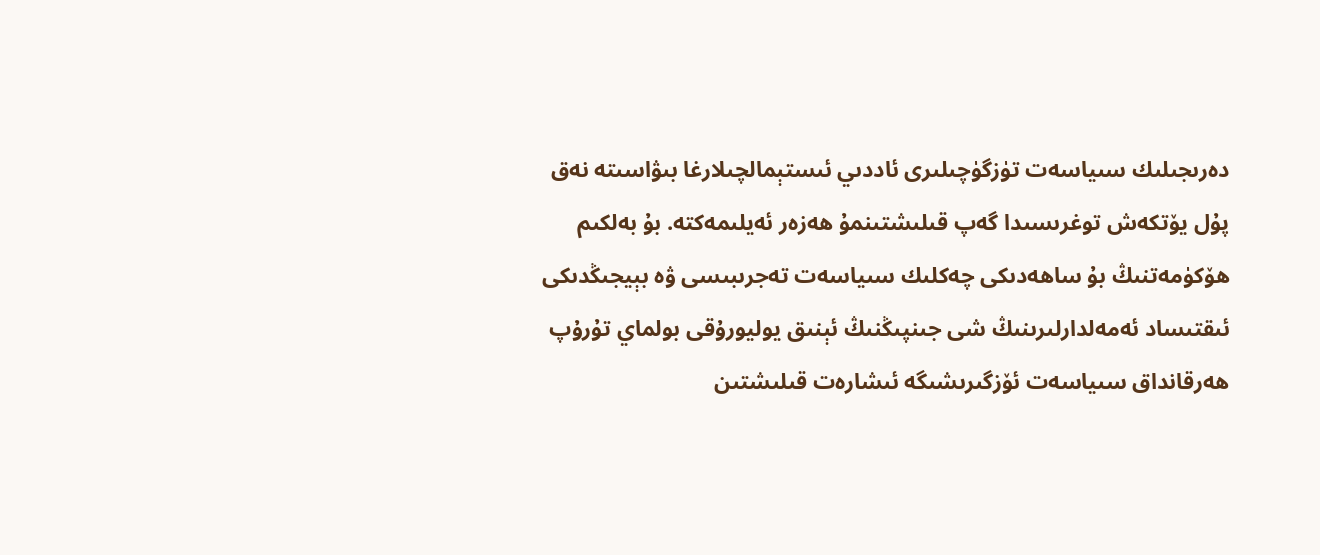دەرىجىلىك سىياسەت تۈزگۈچىلىرى ئاددىي ئىستېمالچىلارغا بىۋاسىتە نەق پۇل يۆتكەش توغرىسىدا گەپ قىلىشتىنمۇ ھەزەر ئەيلىمەكتە. بۇ بەلكىم ھۆكۈمەتنىڭ بۇ ساھەدىكى چەكلىك سىياسەت تەجرىبىسى ۋە بېيجىڭدىكى ئىقتىساد ئەمەلدارلىرىنىڭ شى جىنپىڭنىڭ ئېنىق يوليورۇقى بولماي تۇرۇپ ھەرقانداق سىياسەت ئۆزگىرىشىگە ئىشارەت قىلىشتىن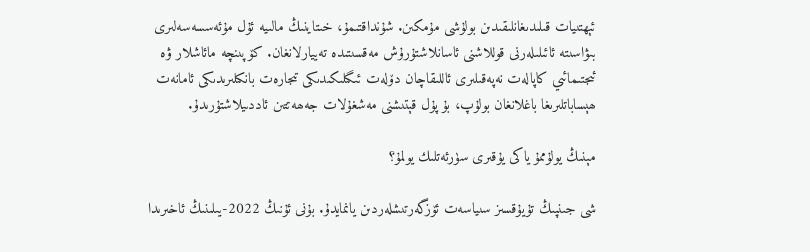ئېھتىيات قىلىدىغانلىقىدىن بولۇشى مۇمكىن. شۇنداقتىمۇ، خىتاينىڭ مالىيە ئۇل مۇئەسسەسەلىرى بىۋاسىتە ئائىلىلەرنى قوللاشنى ئاسانلاشتۇرۇش مەقسىتىدە تەييارلانغان. كۆپىنچە مائاشلار ۋە ئىجتىمائىي كاپالەت نەپەقىلىرى ئاللىقاچان دۆلەت ئىگىلىكىدىكى تىجارەت بانكىلىرىدىكى ئامانەت ھېساباتلىرىغا باغلانغان بولۇپ، بۇ پۇل قېتىشنى مەشغۇلات جەھەتتىن ئاددىيلاشتۇرىدۇ.

مېنىڭ يولۇممۇ ياكى يۇقىرى سۈرئەتلىك يولمۇ؟

شى جىنپىڭ تۇيۇقسىز سىياسەت ئۆزگەرتىشلەردىن يانمايدۇ. بۇنى ئۇنىڭ 2022-يىلىنىڭ ئاخىرىدا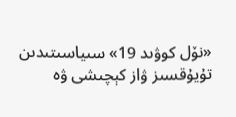«نۆل كوۋىد 19» سىياسىتىدىن تۇيۇقسىز ۋاز كېچىشى ۋە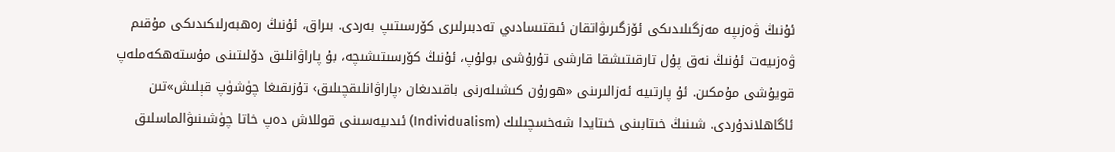ئۇنىڭ ۋەزىپە مەزگىلىدىكى ئۆزگىرىۋاتقان ئىقتىسادىي تەدبىرلىرى كۆرسىتىپ بەردى. بىراق، ئۇنىڭ رەھبەرلىكىدىكى مۇقىم ۋەزىيەت ئۇنىڭ نەق پۇل تارقىتىشقا قارشى تۇرۇشى بولۇپ، ئۇنىڭ كۆرسىتىشىچە، بۇ پاراۋانلىق دۆلىتىنى مۇستەھكەملەپ قويۇشى مۇمكىن. ئۇ پارتىيە ئەزالىرىنى «ھورۇن كىشىلەرنى باقىدىغان ‹پاراۋانلىقچىلىق› تۇزىقىغا چۈشۈپ قېلىش»تىن ئاگاھلاندۇردى. شىنىڭ خىتابىنى خىتايدا شەخسچىلىك (Individualism) ئىدىيەسىنى قوللاش دەپ خاتا چۈشىنىۋالماسلىق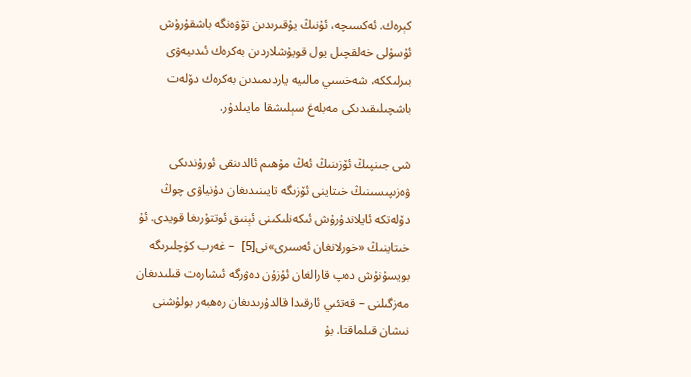كېرەك. ئەكسىچە، ئۇنىڭ يۇقىرىدىن تۆۋەنگە باشقۇرۇش ئۇسۇلى خەلقچىل يول قويۇشلاردىن بەكرەك ئىدىيەۋى بىرلىككە، شەخسىي مالىيە ياردىمىدىن بەكرەك دۆلەت باشچىلىقىدىكى مەبلەغ سېلىشقا مايىلدۇر.

شى جىنپىڭ ئۆزىنىڭ ئەڭ مۇھىم ئالدىنقى ئورۇندىكى ۋەزىپىسىنىڭ خىتاينى ئۆزىگە تايىنىدىغان دۇنياۋى چوڭ دۆلەتكە ئايلاندۇرۇش ئىكەنلىكىنى ئېنىق ئوتتۇرىغا قويدى. ئۇ خىتاينىڭ «خورلانغان ئەسىرى»نى[5]  – غەرب كۈچلىرىگە بويسۇنۇش دەپ قارالغان ئۇزۇن دەۋرگە ئىشارەت قىلىدىغان مەزگىلنى – قەتئىي ئارقىدا قالدۇرىدىغان رەھبەر بولۇشنى نىشان قىلماقتا. بۇ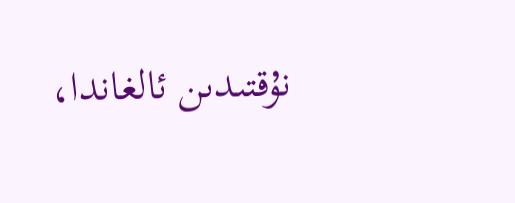نۇقتىدىن ئالغاندا،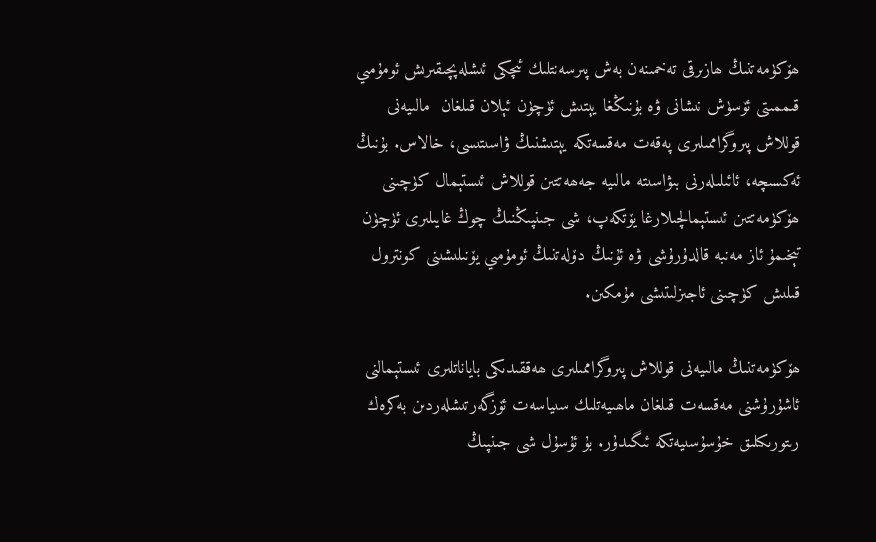ھۆكۈمەتنىڭ ھازىرقى تەخمىنەن بەش پىرسەنتلىك ئىچكى ئىشلەپچىقىرىش ئومۇمىي قىممىتى ئۆسۈش نىشانى ۋە بۇنىڭغا يېتىش ئۈچۈن ئېلان قىلغان  مالىيەنى قوللاش پىروگراممىلىرى پەقەت مەقسەتكە يېتىشنىڭ ۋاسىتىسى، خالاس. بۇنىڭ ئەكسىچە، ئائىلىلەرنى بىۋاسىتە مالىيە جەھەتتىن قوللاش ئىستېمال كۈچىنى ھۆكۈمەتتىن ئىستېمالچىلارغا يۆتكەپ، شى جىنپىڭنىڭ چوڭ غايىلىرى ئۈچۈن تېخىمۇ ئاز مەنبە قالدۇرۇشى ۋە ئۇنىڭ دۆلەتنىڭ ئومۇمىي يۆنىلىشىنى كونترول قىلىش كۈچىنى ئاجىزلىتىشى مۇمكىن.

ھۆكۈمەتنىڭ مالىيەنى قوللاش پىروگراممىلىرى ھەققىدىكى باياناتلىرى ئىستېمالنى ئاشۇرۇشنى مەقسەت قىلغان ماھىيەتلىك سىياسەت ئۆزگەرتىشلەردىن بەكرەك  رىتورىكىلىق خۇسۇسىيەتكە ئىگىدۇر. بۇ ئۇسۇل شى جىنپىڭ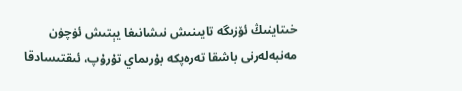خىتاينىڭ ئۆزىگە تايىنىش نىشانىغا يېتىش ئۈچۈن مەنبەلەرنى باشقا تەرەپكە بۇرىماي تۇرۇپ، ئىقتىسادقا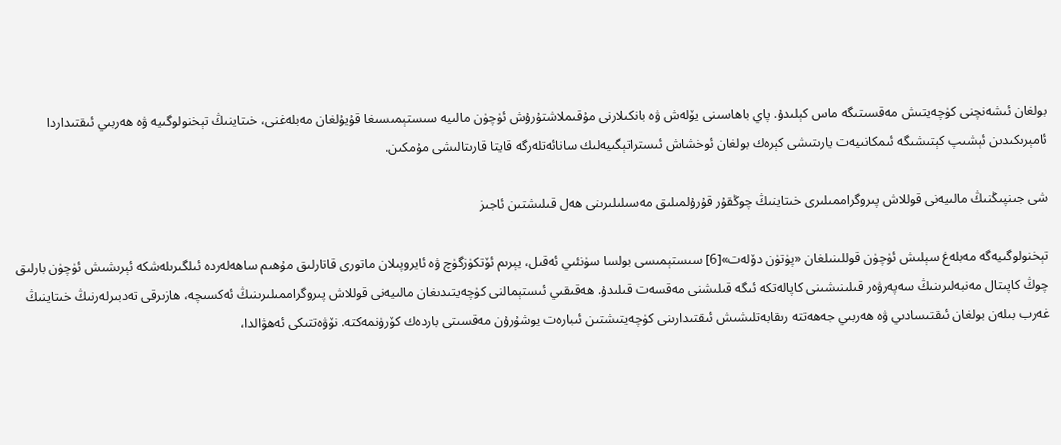بولغان ئىشەنچنى كۈچەيتىش مەقسىتىگە ماس كېلىدۇ. پاي باھاسىنى يۆلەش ۋە بانكىلارنى مۇقىملاشتۇرۇش ئۈچۈن مالىيە سىستېمىسىغا قۇيۇلغان مەبلەغنى، خىتاينىڭ تېخنولوگىيە ۋە ھەربىي ئىقتىداردا ئامېرىكىدىن ئېشىپ كېتىشىگە ئىمكانىيەت يارىتىشى كېرەك بولغان ئوخشاش ئىستراتېگىيەلىك سانائەتلەرگە قايتا قارىتالىشى مۇمكىن.

شى جىنپىڭنىڭ مالىيەنى قوللاش پىروگراممىلىرى خىتاينىڭ چوڭقۇر قۇرۇلمىلىق مەسىلىلىرىنى ھەل قىلىشتىن ئاجىز

تېخنولوگىيەگە مەبلەغ سېلىش ئۈچۈن قوللىنىلغان «پۈتۈن دۆلەت»[6] سىستېمىسى بولسا سۈنئىي ئەقىل، يېرىم ئۆتكۈزگۈچ ۋە ئايروپىلان ماتورى قاتارلىق مۇھىم ساھەلەردە ئىلگىرىلەشكە ئېرىشىش ئۈچۈن بارلىق چوڭ كاپىتال مەنبەلىرىنىڭ سەپەرۋەر قىلىنىشىنى كاپالەتكە ئىگە قىلىشنى مەقسەت قىلىدۇ. ھەقىقىي ئىستېمالنى كۈچەيتىدىغان مالىيەنى قوللاش پىروگراممىلىرىنىڭ ئەكسىچە، ھازىرقى تەدبىرلەرنىڭ خىتاينىڭ غەرب بىلەن بولغان ئىقتىسادىي ۋە ھەربىي جەھەتتە رىقابەتلىشىش ئىقتىدارىنى كۈچەيتىشتىن ئىبارەت يوشۇرۇن مەقسىتى باردەك كۆرۈنمەكتە. نۆۋەتتىكى ئەھۋالدا،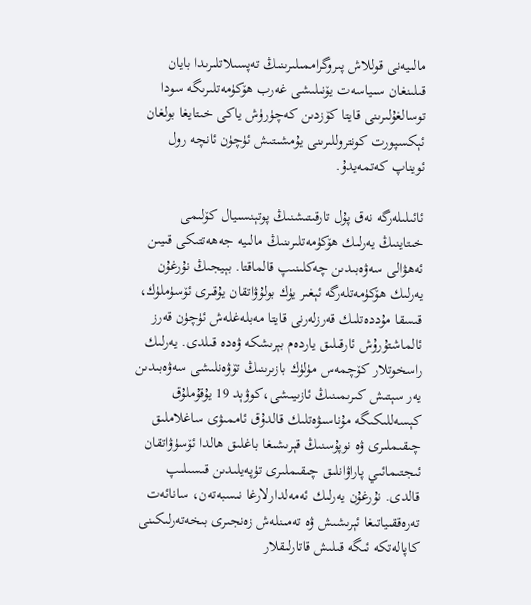مالىيەنى قوللاش پىروگراممىلىرىنىڭ تەپسىلاتلىرىدا بايان قىلىنغان سىياسەت يۆنىلىشى غەرب ھۆكۈمەتلىرىگە سودا توسالغۇلىرىنى قايتا كۆزدىن كەچۈرۈش ياكى خىتايغا بولغان ئېكسپورت كونتروللىرىنى يۇمشىتىش ئۈچۈن ئانچە رول ئويناپ كەتمەيدۇ.

ئائىلىلەرگە نەق پۇل تارقىتىشنىڭ پوتېنسىيال كۆلىمى خىتاينىڭ يەرلىك ھۆكۈمەتلىرىنىڭ مالىيە جەھەتتىكى قىيىن ئەھۋالى سەۋەبىدىن چەكلىنىپ قالماقتا. بېيجىڭ نۇرغۇن يەرلىك ھۆكۈمەتلەرگە ئېغىر يۈك بولۇۋاتقان يۇقىرى ئۆسۈملۈك، قىسقا مۇددەتلىك قەرزلەرنى قايتا مەبلەغلەش ئۈچۈن قەرز ئالماشتۇرۇش ئارقىلىق ياردەم بېرىشكە ۋەدە قىلدى. يەرلىك راسخوتلار كۆچمەس مۈلۈك بازىرىنىڭ تۆۋەنلىشى سەۋەبىدىن يەر سېتىش كىرىمىنىڭ ئازىيىشى،كوۋېد 19 يۇقۇملۇق كېسەللىكىگە مۇناسىۋەتلىك قالدۇق ئاممىۋى ساغلاملىق چىقىملىرى ۋە نوپۇسنىڭ قېرىشىغا باغلىق ھالدا ئۆسۈۋاتقان ئىجتىمائىي پاراۋانلىق چىقىملىرى تۈپەيلىدىن قىسىلىپ قالدى. نۇرغۇن يەرلىك ئەمەلدارلارغا نىسبەتەن، سانائەت تەرەققىياتىغا ئېرىشىش ۋە تەمىنلەش زەنجىرى بىخەتەرلىكىنى كاپالەتكە ئىگە قىلىش قاتارلىقلار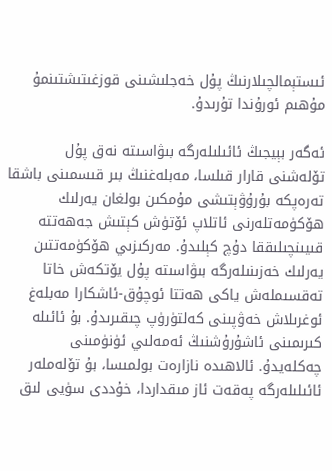ئىستېمالچىلارنىڭ پۇل خەجلىشىنى قوزغىتىشتىنمۇ مۇھىم ئورۇندا تۇرىدۇ.

ئەگەر بېيجىڭ ئائىلىلەرگە بىۋاسىتە نەق پۇل تۆلەشنى قارار قىلسا، مەبلەغنىڭ بىر قىسمىنى باشقا تەرەپكە بۇرۇۋېتىشى مۇمكىن بولغان يەرلىك ھۆكۈمەتلەرنى ئاتلاپ ئۆتۈش كېتىش جەھەتتە قىيىنچىلىققا دۇچ كېلىدۇ. مەركىزىي ھۆكۈمەتتىن يەرلىك خەزىنىلەرگە بىۋاسىتە پۇل يۆتكەش خاتا تەقسىملەش ياكى ھەتتا ئوچۇق-ئاشكارا مەبلەغ ئوغرىلاش خەۋپىنى كەلتۈرۈپ چىقىرىدۇ. بۇ ئائىلە كىرىمىنى ئاشۇرۇشنىڭ ئەمەلىي ئۈنۈمىنى چەكلەيدۇ. ئالاھىدە نازارەت بولمىسا، بۇ تۆلەملەر ئائىلىلەرگە پەقەت ئاز مىقداردا، خۇددى سۈيى لىق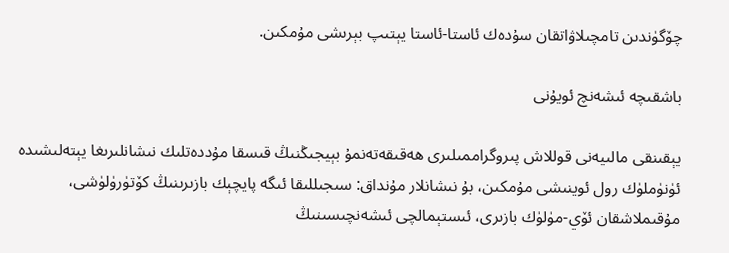چۆگۈندىن تامچىلاۋاتقان سۇدەك ئاستا-ئاستا يېتىپ بېرىشى مۇمكىن.

باشقىچە ئىشەنچ ئويۇنى

يېقىنقى مالىيەنى قوللاش پىروگراممىلىرى ھەقىقەتەنمۇ بېيجىڭنىڭ قىسقا مۇددەتلىك نىشانلىرىغا يېتەلىشىدە ئۈنۈملۈك رول ئوينىشى مۇمكىن، بۇ نىشانلار مۇنداق: سىجىللىقا ئىگە پايچېك بازىرىنىڭ كۆتۈرۈلۈشى، مۇقىملاشقان ئۆي-مۈلۈك بازىرى، ئىستېمالچى ئىشەنچىسىنىڭ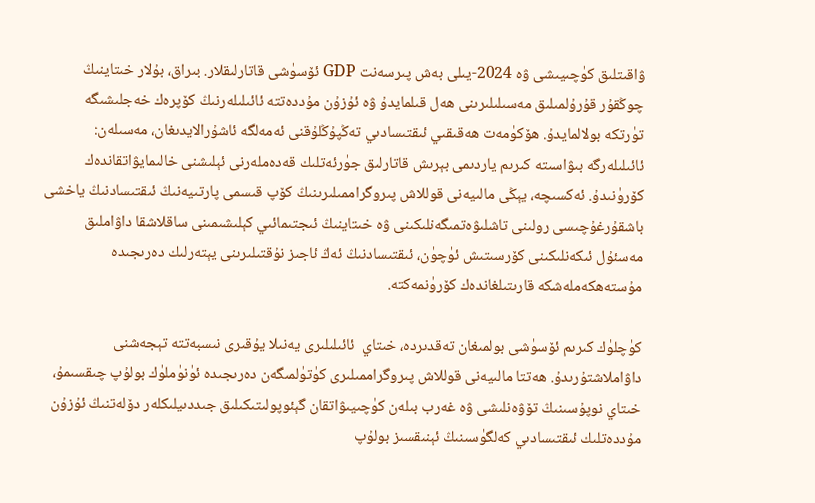ۋاقىتلىق كۈچىيىشى ۋە 2024-يىلى بەش پىرسەنت GDP ئۆسۈشى قاتارلىقلار. بىراق، بۇلار خىتاينىڭ چوڭقۇر قۇرۇلمىلىق مەسىلىلىرىنى ھەل قىلمايدۇ ۋە ئۇزۇن مۇددەتتە ئائىلىلەرنىڭ كۆپرەك خەجلىشىگە تۈرتكە بولالمايدۇ. ھۆكۈمەت ھەقىقىي ئىقتىسادىي تەڭپۇڭلۇقنى ئەمەلگە ئاشۇرالايدىغان، مەسىلەن: ئائىلىلەرگە بىۋاسىتە كىرىم ياردىمى بېرىش قاتارلىق جۈرئەتلىك قەدەملەرنى ئېلىشنى خالىمايۋاتقاندەك كۆرۈنىدۇ. ئەكسىچە، يېڭى مالىيەنى قوللاش پىروگراممىلىرىنىڭ كۆپ قىسمى پارتىيەنىڭ ئىقتىسادنىڭ ياخشى باشقۇرغۇچىسى رولىنى تاشلىۋەتمىگەنلىكىنى ۋە خىتاينىڭ ئىجتىمائىي كېلىشىمىنى ساقلاشقا داۋاملىق مەسئۇل ئىكەنلىكىنى كۆرسىتىش ئۈچۈن، ئىقتىسادنىڭ ئەڭ ئاجىز نۇقتىلىرىنى يېتەرلىك دەرىجىدە مۇستەھكەملەشكە قارىتىلغاندەك كۆرۈنمەكتە.

كۈچلۈك كىرىم ئۆسۈشى بولمىغان تەقدىردە، خىتاي  ئائىلىلىرى يەنىلا يۇقىرى نىسبەتتە تېجەشنى داۋاملاشتۇرىدۇ. ھەتتا مالىيەنى قوللاش پىروگراممىلىرى كۈتۈلمىگەن دەرىجىدە ئۈنۈملۈك بولۇپ چىقسىمۇ، خىتاي نوپۇسىنىڭ تۆۋەنلىشى ۋە غەرب بىلەن كۈچىيىۋاتقان گېئوپولىتىكىلىق جىددىيلىكلەر دۆلەتنىڭ ئۇزۇن مۇددەتلىك ئىقتىسادىي كەلگۈسىنىڭ ئېنىقسىز بولۇپ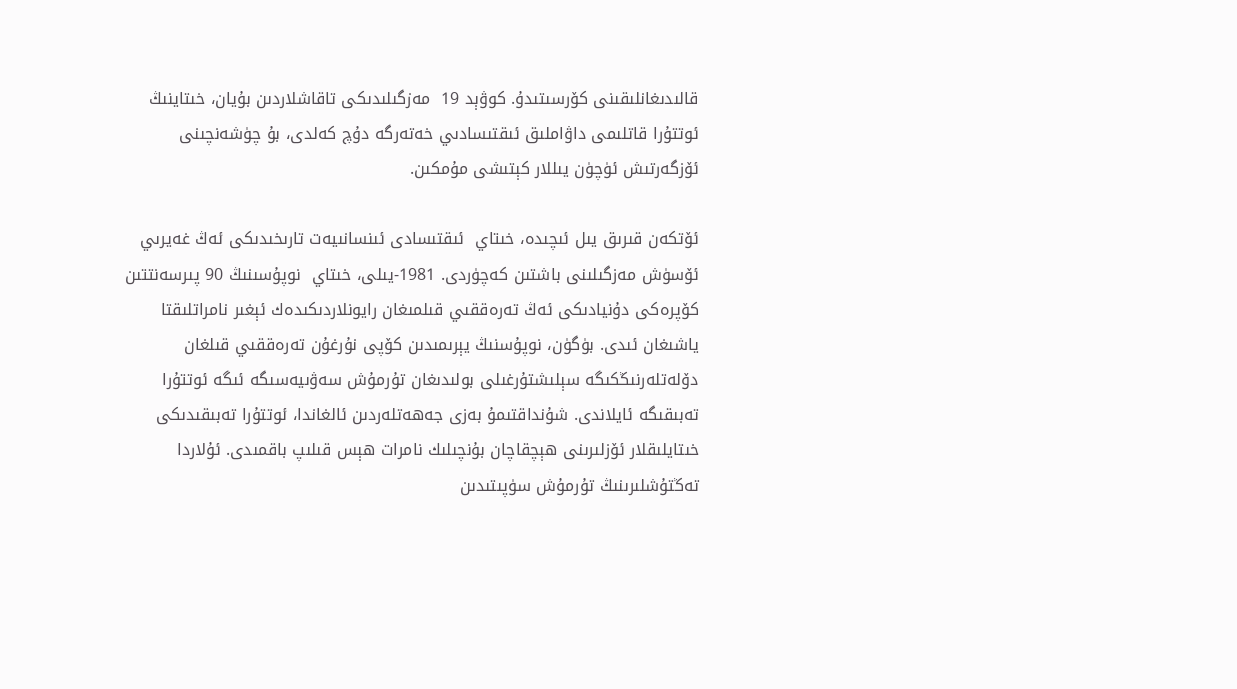قالىدىغانلىقىنى كۆرسىتىدۇ. كوۋېد 19  مەزگىلىدىكى تاقاشلاردىن بۇيان، خىتاينىڭ ئوتتۇرا قاتلىمى داۋاملىق ئىقتىسادىي خەتەرگە دۇچ كەلدى، بۇ چۈشەنچىنى ئۆزگەرتىش ئۈچۈن يىللار كېتىشى مۇمكىن.

ئۆتكەن قىرىق يىل ئىچىدە، خىتاي  ئىقتىسادى ئىنسانىيەت تارىخىدىكى ئەڭ غەيرىي ئۆسۈش مەزگىلىنى باشتىن كەچۈردى. 1981-يىلى، خىتاي  نوپۇسىنىڭ 90 پىرسەنتتىن كۆپرەكى دۇنيادىكى ئەڭ تەرەققىي قىلمىغان رايونلاردىكىدەك ئېغىر نامراتلىقتا ياشىغان ئىدى. بۈگۈن، نوپۇسنىڭ يېرىمىدىن كۆپى نۇرغۇن تەرەققىي قىلغان دۆلەتلەرنىڭكىگە سېلىشتۇرغىلى بولىدىغان تۇرمۇش سەۋىيەسىگە ئىگە ئوتتۇرا تەبىقىگە ئايلاندى. شۇنداقتىمۇ بەزى جەھەتلەردىن ئالغاندا، ئوتتۇرا تەبىقىدىكى خىتايلىقلار ئۆزلىرىنى ھېچقاچان بۇنچىلىك نامرات ھېس قىلىپ باقمىدى. ئۇلاردا تەڭتۇشلىرىنىڭ تۇرمۇش سۈپىتىدىن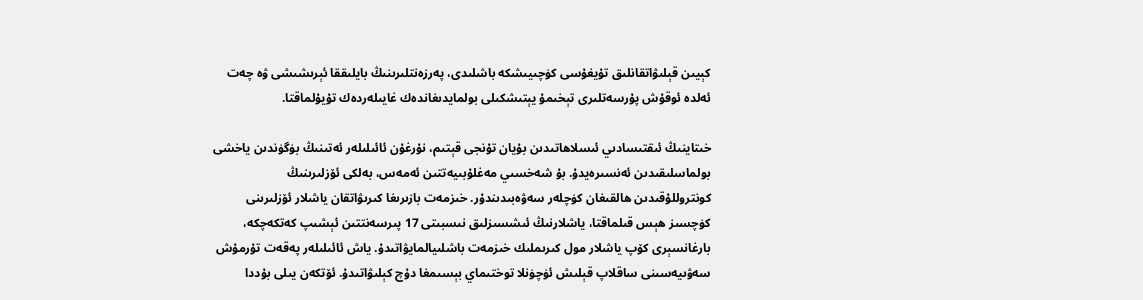كېيىن قېلىۋاتقانلىق تۇيغۇسى كۈچىيىشكە باشلىدى، پەرزەنتلىرىنىڭ بايلىققا ئېرىشىشى ۋە چەت ئەلدە ئوقۇش پۇرسەتلىرى تېخىمۇ يېتىشكىلى بولمايدىغاندەك غايىلەردەك تۇيۇلماقتا.

خىتاينىڭ ئىقتىسادىي ئىسلاھاتىدىن بۇيان تۇنجى قېتىم، نۇرغۇن ئائىلىلەر ئەتىنىڭ بۈگۈندىن ياخشى بولماسلىقىدىن ئەنسىرەيدۇ. بۇ شەخسىي مەغلۇبىيەتتىن ئەمەس، بەلكى ئۆزلىرىنىڭ كونتروللۇقىدىن ھالقىغان كۈچلەر سەۋەبىدىندۇر. خىزمەت بازىرىغا كىرىۋاتقان ياشلار ئۆزلىرىنى كۈچسىز ھېس قىلماقتا، ياشلارنىڭ ئىشسىزلىق نىسبىتى 17 پىرسەنتتىن ئېشىپ كەتكەچكە، بارغانسېرى كۆپ ياشلار مول كىرىملىك خىزمەت باشلىيالمايۋاتىدۇ. ياش ئائىلىلەر پەقەت تۇرمۇش سەۋىيەسىنى ساقلاپ قېلىش ئۈچۈنلا توختىماي بېسىمغا دۇچ كېلىۋاتىدۇ. ئۆتكەن يىلى بۇددا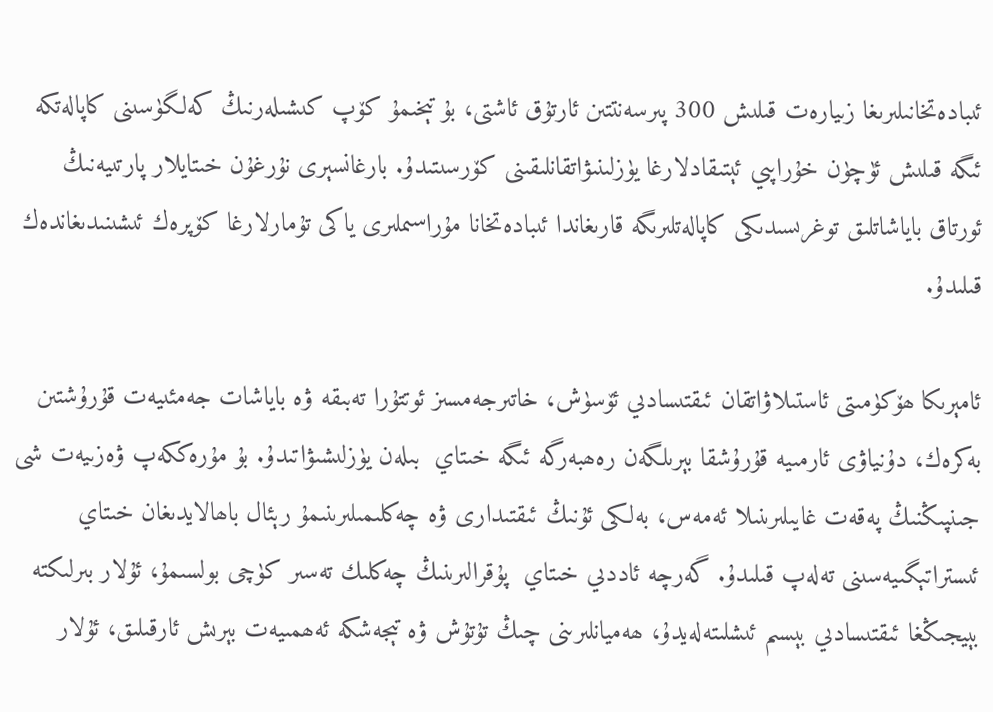ئىبادەتخانىلىرىغا زىيارەت قىلىش 300 پىرسەنتتىن ئارتۇق ئاشتى، بۇ تېخىمۇ كۆپ كىشىلەرنىڭ كەلگۈسىنى كاپالەتكە ئىگە قىلىش ئۈچۈن خۇراپىي ئېتىقادلارغا يۈزلىنىۋاتقانلىقىنى كۆرسىتىدۇ. بارغانسېرى نۇرغۇن خىتايلار پارتىيەنىڭ ئورتاق باياشاتلىق توغرىسىدىكى كاپالەتلىرىگە قارىغاندا ئىبادەتخانا مۇراسىملىرى ياكى تۇمارلارغا كۆپرەك ئىشىنىدىغاندەك قىلىدۇ.

ئامېرىكا ھۆكۈمىتى ئاستىلاۋاتقان ئىقتىسادىي ئۆسۈش، خاتىرجەمسىز ئوتتۇرا تەبىقە ۋە باياشات جەمئىيەت قۇرۇشتىن بەكرەك، دۇنياۋى ئارمىيە قۇرۇشقا بېرىلگەن رەھبەرگە ئىگە خىتاي  بىلەن يۈزلىشىۋاتىدۇ. بۇ مۇرەككەپ ۋەزىيەت شى جىنپىڭنىڭ پەقەت غايىلىرىنىلا ئەمەس، بەلكى ئۇنىڭ ئىقتىدارى ۋە چەكلىمىلىرىنىمۇ رېئال باھالايدىغان خىتاي  ئىستراتېگىيەسىنى تەلەپ قىلىدۇ. گەرچە ئاددىي خىتاي  پۇقرالىرىنىڭ چەكلىك تەسىر كۈچى بولسىمۇ، ئۇلار بىرلىكتە بېيجىڭغا ئىقتىسادىي بېسىم ئىشلىتەلەيدۇ، ھەميانلىرىنى چىڭ تۇتۇش ۋە تېجەشكە ئەھمىيەت بېرىش ئارقىلىق، ئۇلار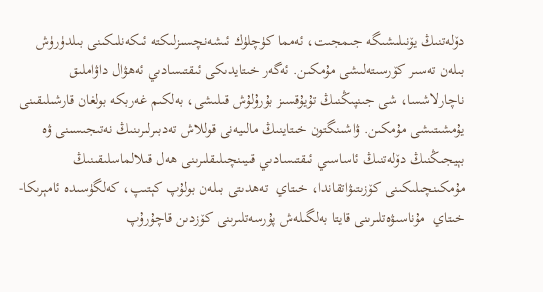دۆلەتنىڭ يۆنىلىشىگە جىمجىت، ئەمما كۈچلۈك ئىشەنچسىزلىكتە ئىكەنلىكىنى بىلدۈرۈش بىلەن تەسىر كۆرسىتەلىشى مۇمكىن. ئەگەر خىتايدىكى ئىقتىسادىي ئەھۋال داۋاملىق ناچارلاشسا، شى جىنپىڭنىڭ تۇيۇقسىز بۇرۇلۇش قىلىشى، بەلكىم غەربكە بولغان قارشىلىقىنى يۇمشىتىشى مۇمكىن. ۋاشىنگتون خىتاينىڭ مالىيەنى قوللاش تەدبىرلىرىنىڭ نەتىجىسىنى ۋە بېيجىڭنىڭ دۆلەتنىڭ ئاساسىي ئىقتىسادىي قىيىنچىلىقلىرىنى ھەل قىلالماسلىقىنىڭ مۇمكىنچىلىكىنى كۆزىتىۋاتقاندا، خىتاي  تەھدىتى بىلەن بولۇپ كېتىپ، كەلگۈسىدە ئامېرىكا-خىتاي  مۇناسىۋەتلىرىنى قايتا بەلگىلەش پۇرسەتلىرىنى كۆزدىن قاچۇرۇپ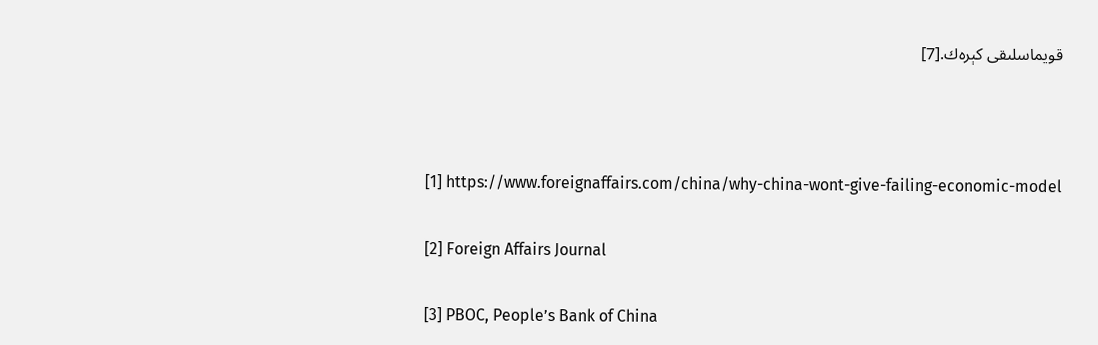قويماسلىقى كېرەك.[7]



[1] https://www.foreignaffairs.com/china/why-china-wont-give-failing-economic-model

[2] Foreign Affairs Journal

[3] PBOC, People’s Bank of China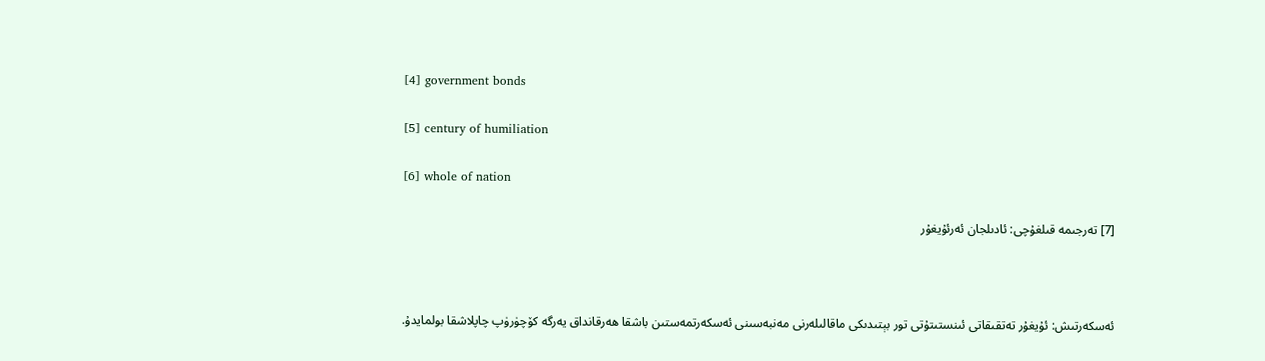[4] government bonds

[5] century of humiliation

[6] whole of nation

[7] تەرجىمە قىلغۇچى: ئادىلجان ئەرئۇيغۇر



ئەسكەرتىش: ئۇيغۇر تەتقىقاتى ئىنستىتۇتى تور بېتىدىكى ماقالىلەرنى مەنبەسىنى ئەسكەرتمەستىن باشقا ھەرقانداق يەرگە كۆچۈرۈپ چاپلاشقا بولمايدۇ.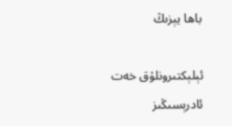باھا يېزىڭ

ئېلېكتىرونلۇق خەت ئادرېسىڭىز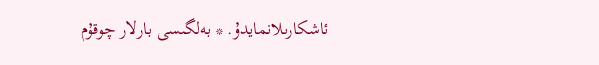ئاشكارىلانمايدۇ. * بەلگىسى بارلار چوقۇم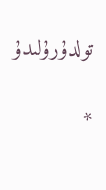تولدۇرۇلىدۇ

*